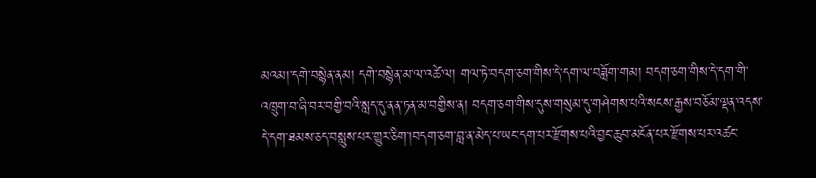མའམ།་དགེ་བསྙེན་ནམ། དགེ་བསྙེན་མ་ལ་འཚེ་ལ། གལ་ཏེ་བདག་ཅག་གིས་དེ་དག་ལ་བཟློག་གམ། བདག་ཅག་གིས་དེ་དག་གི་འཁྲུག་བ་ཞི་བར་བགྱི་བའི་སླད་དུ་ནན་ཏན་མ་བགྱིས་ན། བདག་ཅག་གིས་དུས་གསུམ་དུ་གཤེགས་པའི་སངས་རྒྱས་བཅོམ་ལྡན་འདས་དེ་དག་ཐམས་ཅད་བསླུས་པར་གྱུར་ཅིག་།བདག་ཅག་བླ་ན་མེད་པ་ཡང་དག་པར་རྫོགས་པའི་བྱང་ཆུབ་མངོན་པར་རྫོགས་པར་འཚང་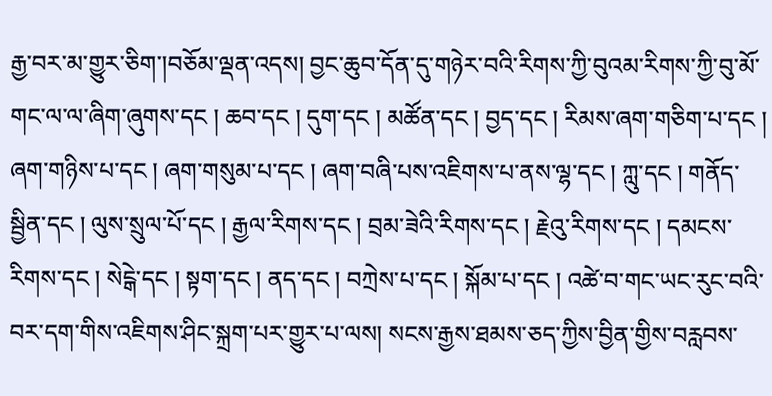རྒྱ་བར་མ་གྱུར་ཅིག་།བཅོམ་ལྡན་འདས། བྱང་ཆུབ་དོན་དུ་གཉེར་བའི་རིགས་ཀྱི་བུའམ་རིགས་ཀྱི་བུ་མོ་གང་ལ་ལ་ཞིག་ཞུགས་དང ། ཆབ་དང ། དུག་དང ། མཚོན་དང ། བྱད་དང ། རིམས་ཞག་གཅིག་པ་དང ། ཞག་གཉིས་པ་དང ། ཞག་གསུམ་པ་དང ། ཞག་བཞི་པས་འཇིགས་པ་ནས་ལྷ་དང ། ཀླུ་དང ། གནོད་སྦྱིན་དང ། ལུས་སྲུལ་པོ་དང ། རྒྱལ་རིགས་དང ། བྲམ་ཟེའི་རིགས་དང ། རྗེའུ་རིགས་དང ། དམངས་རིགས་དང ། སེངྒེ་དང ། སྟག་དང ། ནད་དང ། བཀྲེས་པ་དང ། སྐོམ་པ་དང ། འཚེ་བ་གང་ཡང་རུང་བའི་བར་དག་གིས་འཇིགས་ཤིང་སྐྲག་པར་གྱུར་པ་ལས། སངས་རྒྱས་ཐམས་ཅད་ཀྱིས་བྱིན་གྱིས་བརླབས་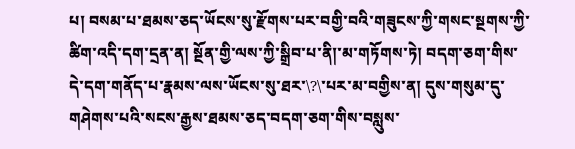པ། བསམ་པ་ཐམས་ཅད་ཡོངས་སུ་རྫོགས་པར་བགྱི་བའི་གཟུངས་ཀྱི་གསང་སྔགས་ཀྱི་ཚིག་འདི་དག་དྲན་ན། སྔོན་གྱི་ལས་ཀྱི་སྒྲིབ་པ་ནི།་མ་གཏོགས་ཏེ། བདག་ཅག་གིས་དེ་དག་གནོད་པ་རྣམས་ལས་ཡོངས་སུ་ཐར་\?\་པར་མ་བགྱིས་ན། དུས་གསུམ་དུ་གཤེགས་པའི་སངས་རྒྱས་ཐམས་ཅད་བདག་ཅག་གིས་བསླུས་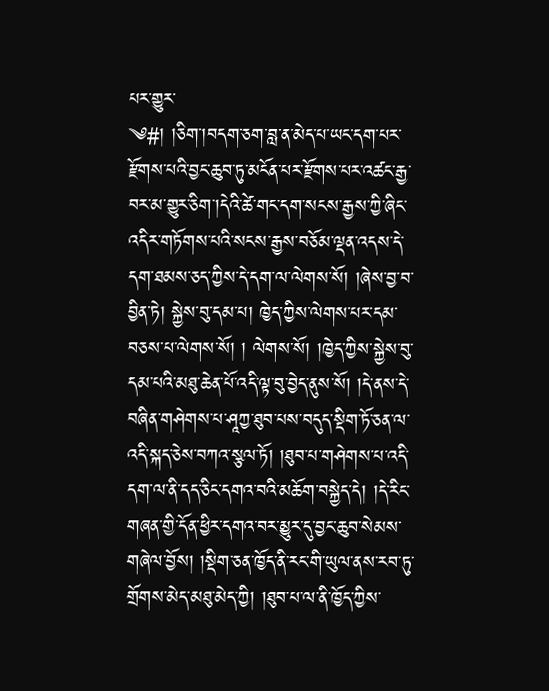པར་གྱུར་
༄#། །ཅིག་།བདག་ཅག་བླ་ན་མེད་པ་ཡང་དག་པར་རྫོགས་པའི་བྱང་ཆུབ་ཏུ་མངོན་པར་རྫོགས་པར་འཚང་རྒྱ་བར་མ་གྱུར་ཅིག་།དེའི་ཚེ་གང་དག་སངས་རྒྱས་ཀྱི་ཞིང་འདིར་གཏོགས་པའི་སངས་རྒྱས་བཅོམ་ལྡན་འདས་དེ་དག་ཐམས་ཅད་ཀྱིས་དེ་དག་ལ་ལེགས་སོ། །ཞེས་བྱ་བ་བྱིན་ཏེ། སྐྱེས་བུ་དམ་པ། ཁྱེད་ཀྱིས་ལེགས་པར་དམ་བཅས་པ་ལེགས་སོ། ། ལེགས་སོ། །ཁྱེད་ཀྱིས་སྐྱེས་བུ་དམ་པའི་མཐུ་ཆེན་པོ་འདི་ལྟ་བུ་བྱེད་ནུས་སོ། །དེ་ནས་དེ་བཞིན་གཤེགས་པ་ཤཱཀྱ་ཐུབ་པས་བདུད་སྡིག་ཏོ་ཅན་ལ་འདི་སྐད་ཅེས་བཀའ་སྩལ་ཏོ། །ཐུབ་པ་གཤེགས་པ་འདི་དག་ལ་ནི་དད་ཅིང་དགའ་བའི་མཆོག་བསྐྱེད་དེ། །དེ་རིང་གཞན་གྱི་དོན་ཕྱིར་དགའ་བར་མྱུར་དུ་བྱང་ཆུབ་སེམས་གཞེལ་བྱོས། །སྡིག་ཅན་ཁྱོད་ནི་རང་གི་ཡུལ་ནས་རབ་ཏུ་གྲོགས་མེད་མཐུ་མེད་ཀྱི། །ཐུབ་པ་ལ་ནི་ཁྱོད་ཀྱིས་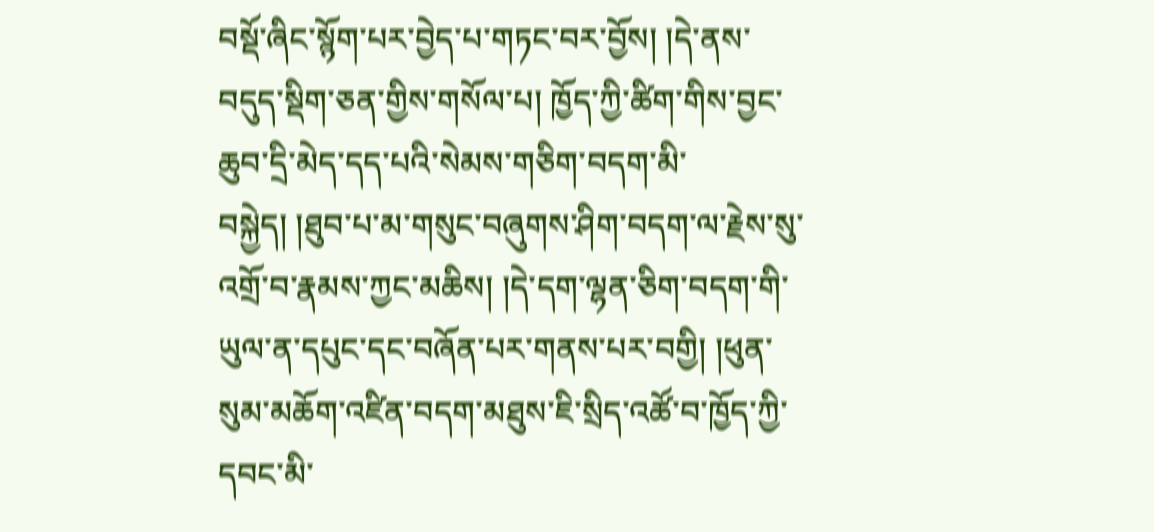བསྡོ་ཞིང་སྙོག་པར་བྱེད་པ་གཏང་བར་བྱོས། །དེ་ནས་བདུད་སྡིག་ཅན་གྱིས་གསོལ་པ། ཁྱོད་ཀྱི་ཚིག་གིས་བྱང་ཆུབ་དྲི་མེད་དད་པའི་སེམས་གཅིག་བདག་མི་བསྐྱེད། །ཐུབ་པ་མ་གསུང་བཞུགས་ཤིག་བདག་ལ་རྗེས་སུ་འགྲོ་བ་རྣམས་ཀྱང་མཆིས། །དེ་དག་ལྷན་ཅིག་བདག་གི་ཡུལ་ན་དཔུང་དང་བཞོན་པར་གནས་པར་བགྱི། །ཕུན་སུམ་མཆོག་འཛིན་བདག་མཐུས་ཇི་སྲིད་འཚོ་བ་ཁྱོད་ཀྱི་དབང་མི་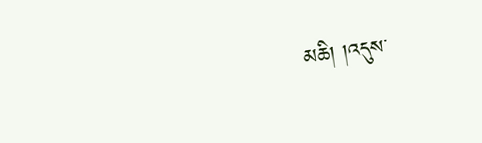མཆི། །འདུས་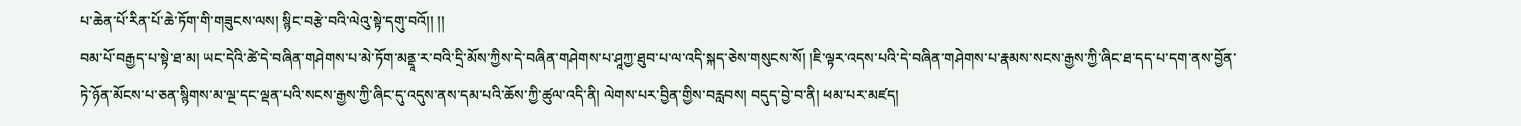པ་ཆེན་པོ་རིན་པོ་ཆེ་ཏོག་གི་གཟུངས་ལས། སྙིང་བརྩེ་བའི་ལེའུ་སྟེ་དགུ་བའོ།། །།
བམ་པོ་བརྒྱད་པ་སྟེ་ཐ་མ། ཡང་དེའི་ཚེ་དེ་བཞིན་གཤེགས་པ་མེ་ཏོག་མནྡཱ་ར་བའི་དྲི་མོས་ཀྱིས་དེ་བཞིན་གཤེགས་པ་ཤཱཀྱ་ཐུབ་པ་ལ་འདི་སྐད་ཅེས་གསུངས་སོ། །ཇི་ལྟར་འདས་པའི་དེ་བཞིན་གཤེགས་པ་རྣམས་སངས་རྒྱས་ཀྱི་ཞིང་ཐ་དད་པ་དག་ནས་བྱོན་ཏེ་ཉོན་མོངས་པ་ཅན་སྙིགས་མ་ལྔ་དང་ལྡན་པའི་སངས་རྒྱས་ཀྱི་ཞིང་དུ་འདུས་ནས་དམ་པའི་ཆོས་ཀྱི་ཚུལ་འདི་ནི། ལེགས་པར་བྱིན་གྱིས་བརླབས། བདུད་བྱེ་བ་ནི། ཕམ་པར་མཛད།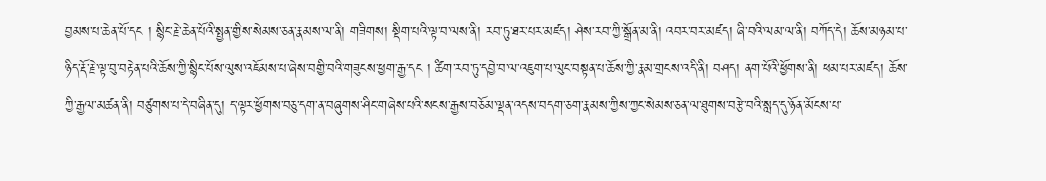བྱམས་པ་ཆེན་པོ་དང ། སྙིང་རྗེ་ཆེན་པོའི་སྤྱན་གྱིས་སེམས་ཅན་རྣམས་ལ་ནི། གཟིགས། སྡིག་པའི་ལྟ་བ་ལས་ནི། རབ་ཏུ་ཐར་པར་མཛད། ཤེས་རབ་ཀྱི་སྒྲོན་མ་ནི། འབར་བར་མཛད། ཞི་བའི་ལམ་ལ་ནི། བཀོད་དེ། ཆོས་མཉམ་པ་ཉིད་རྡོ་རྗེ་ལྟ་བུ་བརྟེན་པའི་ཆོས་ཀྱི་སྙིང་པོས་ལུས་འཇོམས་པ་ཞེས་བགྱི་བའི་གཟུངས་ཕྱག་རྒྱ་དང ། ཚིག་རབ་ཏུ་དབྱེ་བ་ལ་འཇུག་པ་ལུང་བསྟན་པ་ཆོས་ཀྱི་རྣམ་གྲངས་འདི་ནི། བཤད། ནག་པོའི་ཕྱོགས་ནི། ཕམ་པར་མཛད། ཆོས་ཀྱི་རྒྱལ་མཚན་ནི། བཙུགས་པ་དེ་བཞིན་དུ། ད་ལྟར་ཕྱོགས་བཅུ་དག་ན་བཞུགས་ཤིང་གཞེས་པའི་སངས་རྒྱས་བཅོམ་ལྡན་འདས་བདག་ཅག་རྣམས་ཀྱིས་ཀྱང་སེམས་ཅན་ལ་ཐུགས་བརྩེ་བའི་སླད་དུ་ཉོན་མོངས་པ་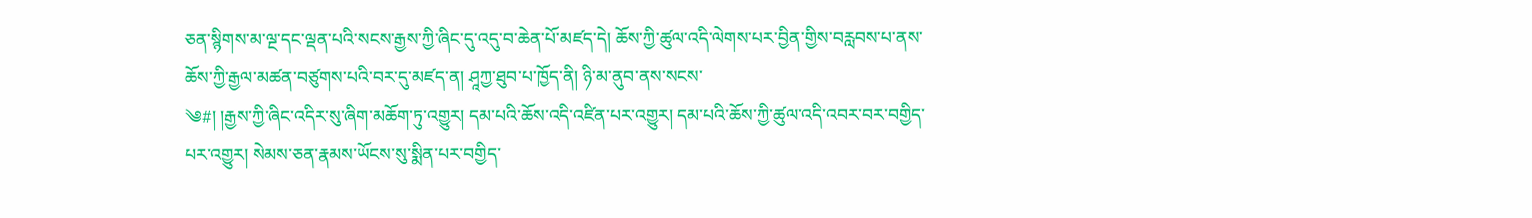ཅན་སྙིགས་མ་ལྔ་དང་ལྡན་པའི་སངས་རྒྱས་ཀྱི་ཞིང་དུ་འདུ་བ་ཆེན་པོ་མཛད་དེ། ཆོས་ཀྱི་ཚུལ་འདི་ལེགས་པར་བྱིན་གྱིས་བརླབས་པ་ནས་ཆོས་ཀྱི་རྒྱལ་མཚན་བཙུགས་པའི་བར་དུ་མཛད་ན། ཤཱཀྱ་ཐུབ་པ་ཁྱོད་ནི། ཉི་མ་ནུབ་ནས་སངས་
༄#། །རྒྱས་ཀྱི་ཞིང་འདིར་སུ་ཞིག་མཆོག་ཏུ་འགྱུར། དམ་པའི་ཆོས་འདི་འཛིན་པར་འགྱུར། དམ་པའི་ཆོས་ཀྱི་ཚུལ་འདི་འབར་བར་བགྱིད་པར་འགྱུར། སེམས་ཅན་རྣམས་ཡོངས་སུ་སྨིན་པར་བགྱིད་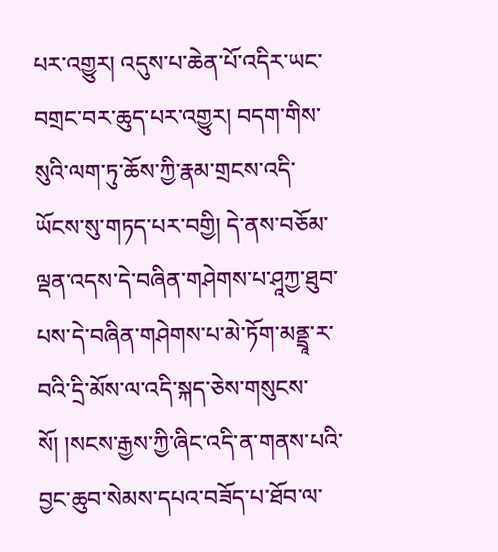པར་འགྱུར། འདུས་པ་ཆེན་པོ་འདིར་ཡང་བགྲང་བར་ཆུད་པར་འགྱུར། བདག་གིས་སུའི་ལག་ཏུ་ཆོས་ཀྱི་རྣམ་གྲངས་འདི་ཡོངས་སུ་གཏད་པར་བགྱི། དེ་ནས་བཅོམ་ལྡན་འདས་དེ་བཞིན་གཤེགས་པ་ཤཱཀྱ་ཐུབ་པས་དེ་བཞིན་གཤེགས་པ་མེ་ཏོག་མནྡྲཱ་ར་བའི་དྲི་མོས་ལ་འདི་སྐད་ཅེས་གསུངས་སོ། །སངས་རྒྱས་ཀྱི་ཞིང་འདི་ན་གནས་པའི་བྱང་ཆུབ་སེམས་དཔའ་བཟོད་པ་ཐོབ་ལ་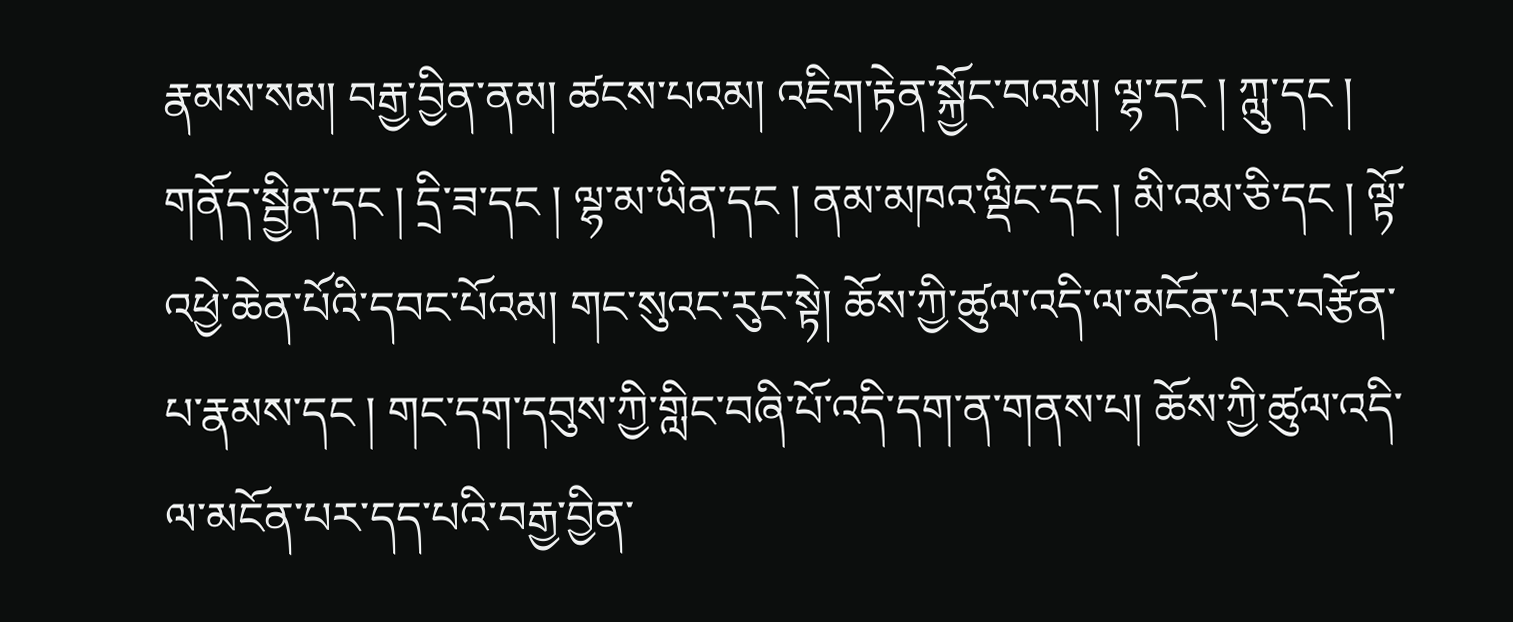རྣམས་སམ། བརྒྱ་བྱིན་ནམ། ཚངས་པའམ། འཇིག་རྟེན་སྐྱོང་བའམ། ལྷ་དང ། ཀླུ་དང ། གནོད་སྦྱིན་དང ། དྲི་ཟ་དང ། ལྷ་མ་ཡིན་དང ། ནམ་མཁའ་ལྡིང་དང ། མི་འམ་ཅི་དང ། ལྟོ་འཕྱེ་ཆེན་པོའི་དབང་པོའམ། གང་སུའང་རུང་སྟེ། ཆོས་ཀྱི་ཚུལ་འདི་ལ་མངོན་པར་བརྩོན་པ་རྣམས་དང ། གང་དག་དབུས་ཀྱི་གླིང་བཞི་པོ་འདི་དག་ན་གནས་པ། ཆོས་ཀྱི་ཚུལ་འདི་ལ་མངོན་པར་དད་པའི་བརྒྱ་བྱིན་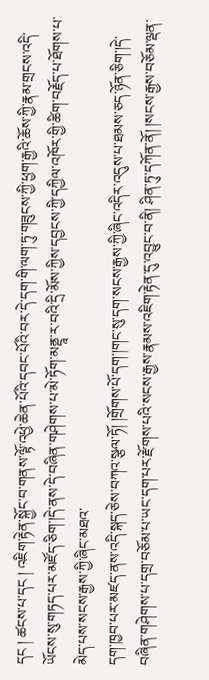དང ། ཚངས་པ་དང ། འཇིག་རྟེན་སྐྱོང་བ་གནས་ལྟོ་འཕྱེ་ཆེན་པོའི་དབང་པོའི་བར་དེ་དག་གི་ལག་ཏུ་གཟུངས་ཀྱི་ཕྱག་རྒྱའི་ཆོས་ཀྱི་རྣམ་གྲངས་འདི་ཡོངས་སུ་གཏད་པར་མཛོད་ཅིག་།དེ་ནས་དེ་བཞིན་གཤེགས་པ་མེ་ཏོག་མནྡཱ་ར་བའི་དྲི་མོས་ཀྱིས་དབྱངས་ཀྱི་དཀྱིལ་འཁོར་གྱི་ཚིག་བརྗོད་པ་ཐོགས་པ་མེད་པས་སངས་རྒྱས་ཀྱི་ཞིང་མཐའ་
དག་ཁྱབ་པར་མཛད་ནས་འདི་སྐད་ཅེས་བཀའ་སྩལ་ཏོ། །གྲོགས་པོ་དག་།གང་སུ་དག་སངས་རྒྱས་ཀྱི་ཞིང་འདིར་འདུས་པ་ཐམས་ཅད་ཉོན་ཅིག་།དེ་བཞིན་གཤེགས་པ་དགྲ་བཅོམ་པ་ཡང་དག་པར་རྫོགས་པའི་སངས་རྒྱས་རྣམས་འཇིག་རྟེན་དུ་འབྱུང་བ་ནི། ཤིན་ཏུ་དཀོན་ནོ། །སངས་རྒྱས་བཅོམ་ལྡན་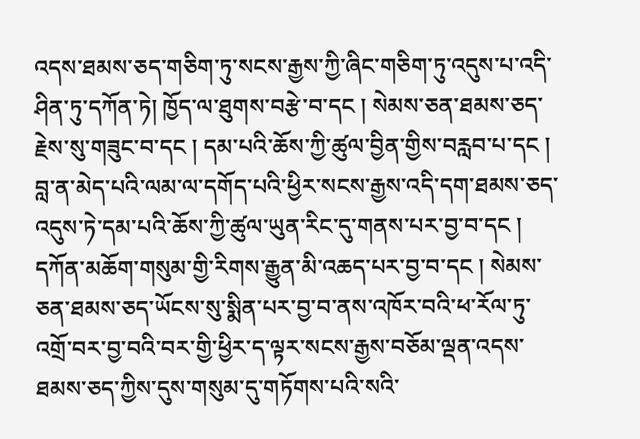འདས་ཐམས་ཅད་གཅིག་ཏུ་སངས་རྒྱས་ཀྱི་ཞིང་གཅིག་ཏུ་འདུས་པ་འདི་ཤིན་ཏུ་དཀོན་ཏེ། ཁྱོད་ལ་ཐུགས་བརྩེ་བ་དང ། སེམས་ཅན་ཐམས་ཅད་རྗེས་སུ་གཟུང་བ་དང ། དམ་པའི་ཆོས་ཀྱི་ཚུལ་བྱིན་གྱིས་བརླབ་པ་དང ། བླ་ན་མེད་པའི་ལམ་ལ་དགོད་པའི་ཕྱིར་སངས་རྒྱས་འདི་དག་ཐམས་ཅད་འདུས་ཏེ་དམ་པའི་ཆོས་ཀྱི་ཚུལ་ཡུན་རིང་དུ་གནས་པར་བྱ་བ་དང ། དཀོན་མཆོག་གསུམ་གྱི་རིགས་རྒྱུན་མི་འཆད་པར་བྱ་བ་དང ། སེམས་ཅན་ཐམས་ཅད་ཡོངས་སུ་སྨིན་པར་བྱ་བ་ནས་འཁོར་བའི་ཕ་རོལ་ཏུ་འགྲོ་བར་བྱ་བའི་བར་གྱི་ཕྱིར་ད་ལྟར་སངས་རྒྱས་བཅོམ་ལྡན་འདས་ཐམས་ཅད་ཀྱིས་དུས་གསུམ་དུ་གཏོགས་པའི་སའི་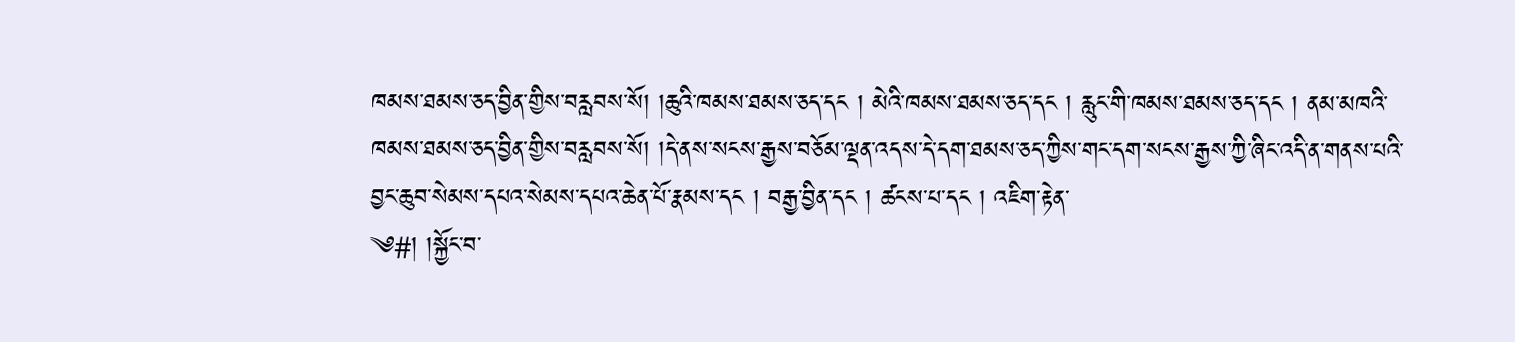ཁམས་ཐམས་ཅད་བྱིན་གྱིས་བརླབས་སོ། །ཆུའི་ཁམས་ཐམས་ཅད་དང ། མེའི་ཁམས་ཐམས་ཅད་དང ། རླུང་གི་ཁམས་ཐམས་ཅད་དང ། ནམ་མཁའི་ཁམས་ཐམས་ཅད་བྱིན་གྱིས་བརླབས་སོ། །དེ་ནས་སངས་རྒྱས་བཅོམ་ལྡན་འདས་དེ་དག་ཐམས་ཅད་ཀྱིས་གང་དག་སངས་རྒྱས་ཀྱི་ཞིང་འདི་ན་གནས་པའི་བྱང་ཆུབ་སེམས་དཔའ་སེམས་དཔའ་ཆེན་པོ་རྣམས་དང ། བརྒྱ་བྱིན་དང ། ཚངས་པ་དང ། འཇིག་རྟེན་
༄#། །སྐྱོང་བ་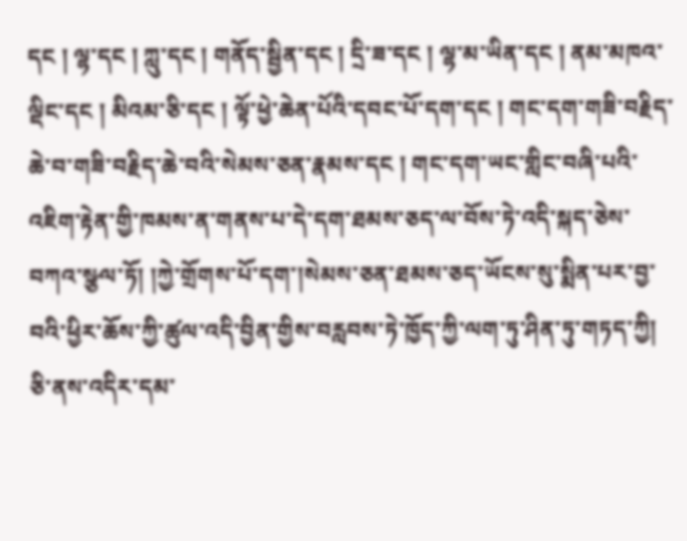དང ། ལྷ་དང ། ཀླུ་དང ། གནོད་སྦྱིན་དང ། དྲི་ཟ་དང ། ལྷ་མ་ཡིན་དང ། ནམ་མཁའ་ལྡིང་དང ། མིའམ་ཅི་དང ། ལྟོ་ཕྱེ་ཆེན་པོའི་དབང་པོ་དག་དང ། གང་དག་གཟི་བརྗིད་ཆེ་བ་གཟི་བརྗིད་ཆེ་བའི་སེམས་ཅན་རྣམས་དང ། གང་དག་ཡང་གླིང་བཞི་པའི་འཇིག་རྟེན་གྱི་ཁམས་ན་གནས་པ་དེ་དག་ཐམས་ཅད་ལ་བོས་ཏེ་འདི་སྐད་ཅེས་བཀའ་སྩལ་ཏོ། །ཀྱེ་གྲོགས་པོ་དག་།སེམས་ཅན་ཐམས་ཅད་ཡོངས་སུ་སྨིན་པར་བྱ་བའི་ཕྱིར་ཆོས་ཀྱི་ཚུལ་འདི་བྱིན་གྱིས་བརླབས་ཏེ་ཁྱོད་ཀྱི་ལག་ཏུ་ཤིན་ཏུ་གཏད་ཀྱི། ཅི་ནས་འདིར་དམ་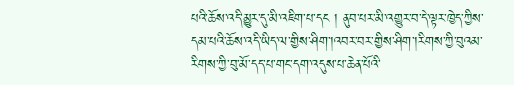པའི་ཆོས་འདི་མྱུར་དུ་མི་འཇིག་པ་དང ། ནུབ་པར་མི་འགྱུར་བ་དེ་ལྟར་ཁྱེད་ཀྱིས་དམ་པའི་ཆོས་འདི་ཡིད་ལ་གྱིས་ཤིག་།འབར་བར་གྱིས་ཤིག་།རིགས་ཀྱི་བུའམ་རིགས་ཀྱི་བུ་མོ་དད་པ་གང་དག་འདུས་པ་ཆེན་པོའི་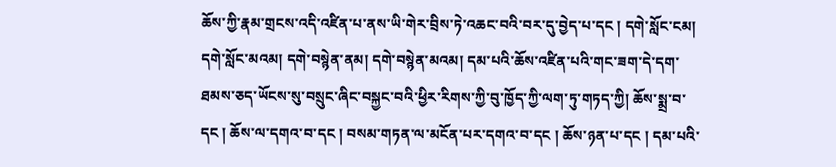ཆོས་ཀྱི་རྣམ་གྲངས་འདི་འཛིན་པ་ནས་ཡི་གེར་བྲིས་ཏེ་འཆང་བའི་བར་དུ་བྱེད་པ་དང ། དགེ་སློང་ངམ། དགེ་སློང་མའམ། དགེ་བསྙེན་ནམ། དགེ་བསྙེན་མའམ། དམ་པའི་ཆོས་འཛིན་པའི་གང་ཟག་དེ་དག་ཐམས་ཅད་ཡོངས་སུ་བསྲུང་ཞིང་བསྐྱང་བའི་ཕྱིར་རིགས་ཀྱི་བུ་ཁྱོད་ཀྱི་ལག་ཏུ་གཏད་ཀྱི། ཆོས་སྨྲ་བ་དང ། ཆོས་ལ་དགའ་བ་དང ། བསམ་གཏན་ལ་མངོན་པར་དགའ་བ་དང ། ཆོས་ཉན་པ་དང ། དམ་པའི་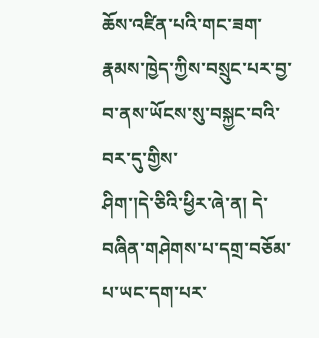ཆོས་འཛིན་པའི་གང་ཟག་རྣམས་ཁྱེད་ཀྱིས་བསྲུང་པར་བྱ་བ་ནས་ཡོངས་སུ་བསྐྱང་བའི་བར་དུ་གྱིས་
ཤིག་།དེ་ཅིའི་ཕྱིར་ཞེ་ན། དེ་བཞིན་གཤེགས་པ་དགྲ་བཅོམ་པ་ཡང་དག་པར་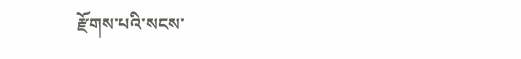རྫོགས་པའི་སངས་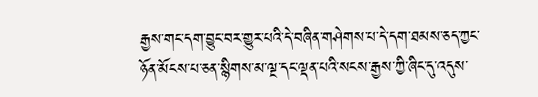རྒྱས་གང་དག་བྱུང་བར་གྱུར་པའི་དེ་བཞིན་གཤེགས་པ་དེ་དག་ཐམས་ཅད་ཀྱང་ཉོན་མོངས་པ་ཅན་སྙིགས་མ་ལྔ་དང་ལྡན་པའི་སངས་རྒྱས་ཀྱི་ཞིང་དུ་འདུས་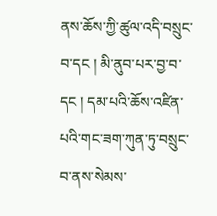ནས་ཆོས་ཀྱི་ཚུལ་འདི་བསྲུང་བ་དང ། མི་ནུབ་པར་བྱ་བ་དང ། དམ་པའི་ཆོས་འཛིན་པའི་གང་ཟག་ཀུན་ཏུ་བསྲུང་བ་ནས་སེམས་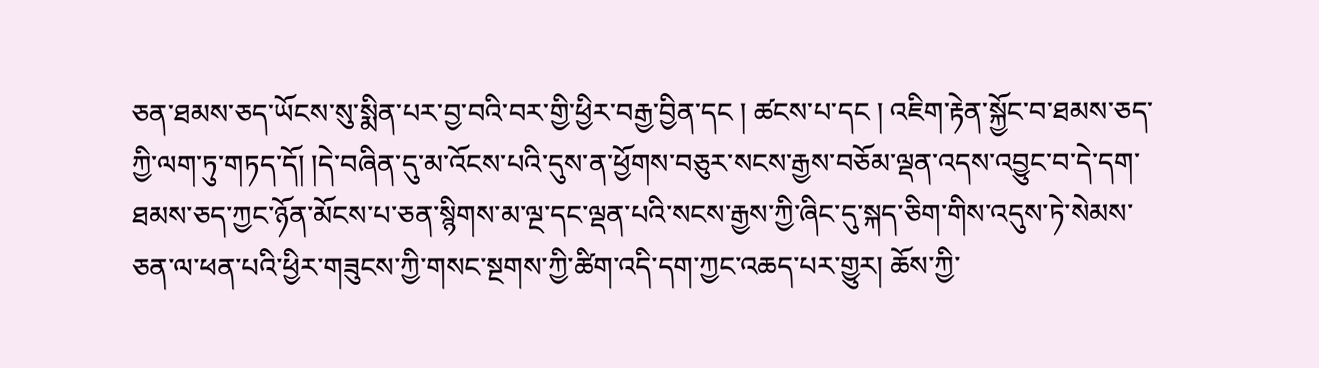ཅན་ཐམས་ཅད་ཡོངས་སུ་སྨིན་པར་བྱ་བའི་བར་གྱི་ཕྱིར་བརྒྱ་བྱིན་དང ། ཚངས་པ་དང ། འཇིག་རྟེན་སྐྱོང་བ་ཐམས་ཅད་ཀྱི་ལག་ཏུ་གཏད་དོ། །དེ་བཞིན་དུ་མ་འོངས་པའི་དུས་ན་ཕྱོགས་བཅུར་སངས་རྒྱས་བཅོམ་ལྡན་འདས་འབྱུང་བ་དེ་དག་ཐམས་ཅད་ཀྱང་ཉོན་མོངས་པ་ཅན་སྙིགས་མ་ལྔ་དང་ལྡན་པའི་སངས་རྒྱས་ཀྱི་ཞིང་དུ་སྐད་ཅིག་གིས་འདུས་ཏེ་སེམས་ཅན་ལ་ཕན་པའི་ཕྱིར་གཟུངས་ཀྱི་གསང་སྔགས་ཀྱི་ཚིག་འདི་དག་ཀྱང་འཆད་པར་གྱུར། ཆོས་ཀྱི་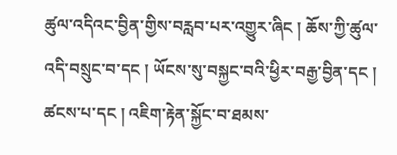ཚུལ་འདིའང་བྱིན་གྱིས་བརླབ་པར་འགྱུར་ཞིང ། ཆོས་ཀྱི་ཚུལ་འདི་བསྲུང་བ་དང ། ཡོངས་སུ་བསྐྱང་བའི་ཕྱིར་བརྒྱ་བྱིན་དང ། ཚངས་པ་དང ། འཇིག་རྟེན་སྐྱོང་བ་ཐམས་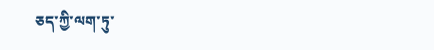ཅད་ཀྱི་ལག་ཏུ་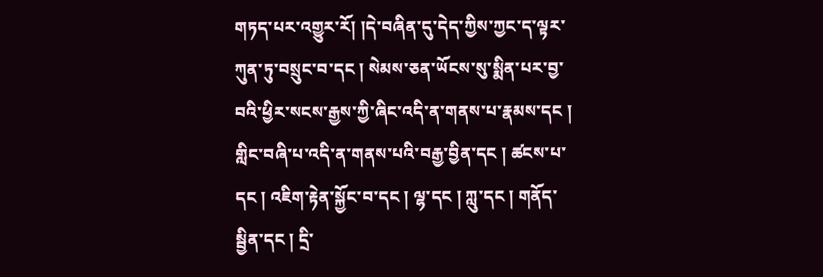གཏད་པར་འགྱུར་རོ། །དེ་བཞིན་དུ་དེད་ཀྱིས་ཀྱང་ད་ལྟར་ཀུན་ཏུ་བསྲུང་བ་དང ། སེམས་ཅན་ཡོངས་སུ་སྨིན་པར་བྱ་བའི་ཕྱིར་སངས་རྒྱས་ཀྱི་ཞིང་འདི་ན་གནས་པ་རྣམས་དང ། གླིང་བཞི་པ་འདི་ན་གནས་པའི་བརྒྱ་བྱིན་དང ། ཚངས་པ་དང ། འཇིག་རྟེན་སྐྱོང་བ་དང ། ལྷ་དང ། ཀླུ་དང ། གནོད་སྦྱིན་དང ། དྲི་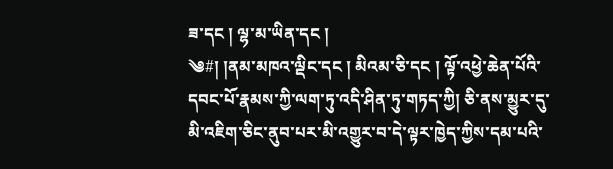ཟ་དང ། ལྷ་མ་ཡིན་དང །
༄#། །ནམ་མཁའ་ལྡིང་དང ། མིའམ་ཅི་དང ། ལྟོ་འཕྱེ་ཆེན་པོའི་དབང་པོ་རྣམས་ཀྱི་ལག་ཏུ་འདི་ཤིན་ཏུ་གཏད་ཀྱི། ཅི་ནས་མྱུར་དུ་མི་འཇིག་ཅིང་ནུབ་པར་མི་འགྱུར་བ་དེ་ལྟར་ཁྱེད་ཀྱིས་དམ་པའི་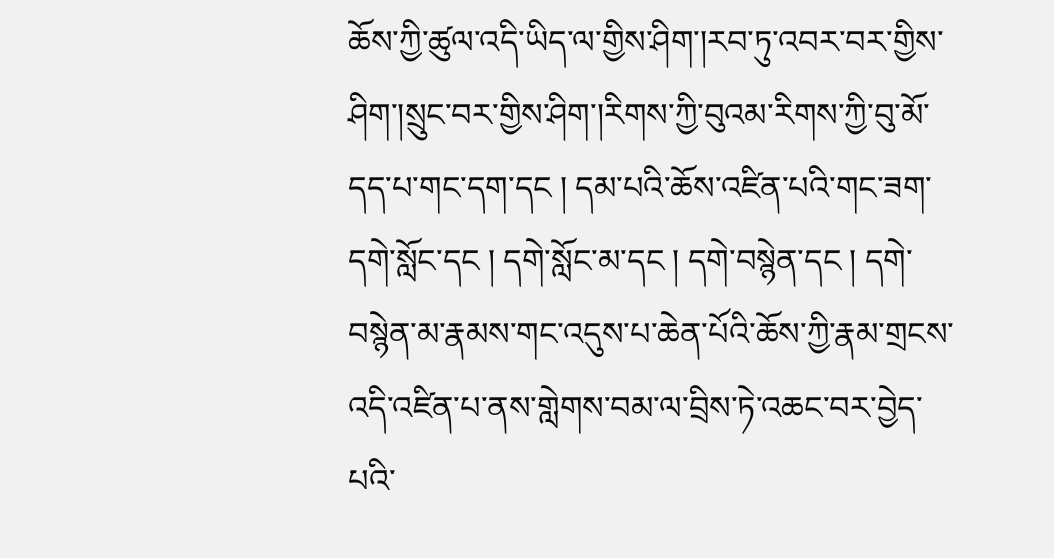ཆོས་ཀྱི་ཚུལ་འདི་ཡིད་ལ་གྱིས་ཤིག་།རབ་ཏུ་འབར་བར་གྱིས་ཤིག་།སྲུང་བར་གྱིས་ཤིག་།རིགས་ཀྱི་བུའམ་རིགས་ཀྱི་བུ་མོ་དད་པ་གང་དག་དང ། དམ་པའི་ཆོས་འཛིན་པའི་གང་ཟག་དགེ་སློང་དང ། དགེ་སློང་མ་དང ། དགེ་བསྙེན་དང ། དགེ་བསྙེན་མ་རྣམས་གང་འདུས་པ་ཆེན་པོའི་ཆོས་ཀྱི་རྣམ་གྲངས་འདི་འཛིན་པ་ནས་གླེགས་བམ་ལ་བྲིས་ཏེ་འཆང་བར་བྱེད་པའི་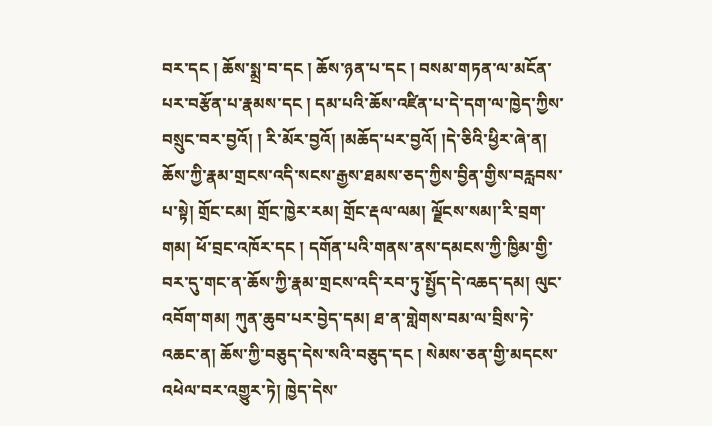བར་དང ། ཆོས་སྨྲ་བ་དང ། ཆོས་ཉན་པ་དང ། བསམ་གཏན་ལ་མངོན་པར་བརྩོན་པ་རྣམས་དང ། དམ་པའི་ཆོས་འཛིན་པ་དེ་དག་ལ་ཁྱེད་ཀྱིས་བསྲུང་བར་བྱའོ། ། རི་མོར་བྱའོ། །མཆོད་པར་བྱའོ། །དེ་ཅིའི་ཕྱིར་ཞེ་ན། ཆོས་ཀྱི་རྣམ་གྲངས་འདི་སངས་རྒྱས་ཐམས་ཅད་ཀྱིས་བྱིན་གྱིས་བརླབས་པ་སྟེ། གྲོང་ངམ། གྲོང་ཁྱེར་རམ། གྲོང་རྡལ་ལམ། ལྗོངས་སམ།་རི་བྲག་གམ། ཕོ་བྲང་འཁོར་དང ། དགོན་པའི་གནས་ནས་དམངས་ཀྱི་ཁྱིམ་གྱི་བར་དུ་གང་ན་ཆོས་ཀྱི་རྣམ་གྲངས་འདི་རབ་ཏུ་སྤྱོད་དེ་འཆད་དམ། ལུང་འབོག་གམ། ཀུན་ཆུབ་པར་བྱེད་དམ། ཐ་ན་གླེགས་བམ་ལ་བྲིས་ཏེ་འཆང་ན། ཆོས་ཀྱི་བཅུད་དེས་སའི་བཅུད་དང ། སེམས་ཅན་གྱི་མདངས་འཕེལ་བར་འགྱུར་ཏེ། ཁྱེད་དེས་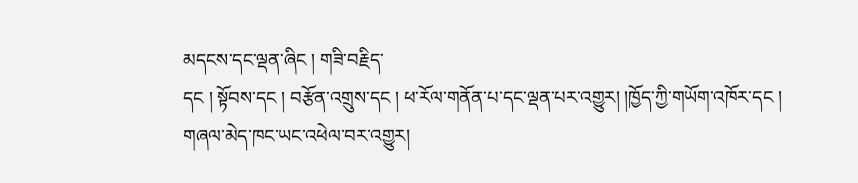མདངས་དང་ལྡན་ཞིང ། གཟི་བརྗིད་
དང ། སྟོབས་དང ། བརྩོན་འགྲུས་དང ། ཕ་རོལ་གནོན་པ་དང་ལྡན་པར་འགྱུར། །ཁྱོད་ཀྱི་གཡོག་འཁོར་དང ། གཞལ་མེད་ཁང་ཡང་འཕེལ་བར་འགྱུར།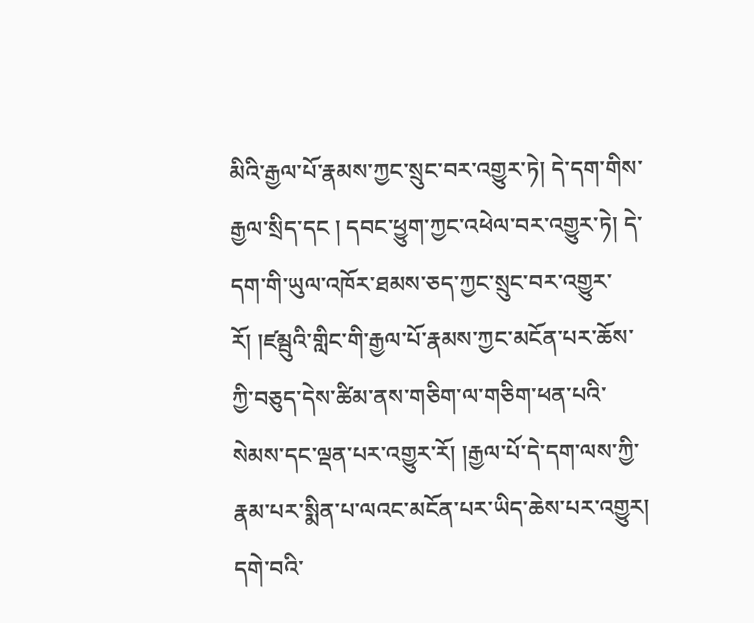མིའི་རྒྱལ་པོ་རྣམས་ཀྱང་སྲུང་བར་འགྱུར་ཏེ། དེ་དག་གིས་རྒྱལ་སྲིད་དང ། དབང་ཕྱུག་ཀྱང་འཕེལ་བར་འགྱུར་ཏེ། དེ་དག་གི་ཡུལ་འཁོར་ཐམས་ཅད་ཀྱང་སྲུང་བར་འགྱུར་རོ། །ཛམྦུའི་གླིང་གི་རྒྱལ་པོ་རྣམས་ཀྱང་མངོན་པར་ཆོས་ཀྱི་བཅུད་དེས་ཚིམ་ནས་གཅིག་ལ་གཅིག་ཕན་པའི་སེམས་དང་ལྡན་པར་འགྱུར་རོ། །རྒྱལ་པོ་དེ་དག་ལས་ཀྱི་རྣམ་པར་སྨིན་པ་ལའང་མངོན་པར་ཡིད་ཆེས་པར་འགྱུར། དགེ་བའི་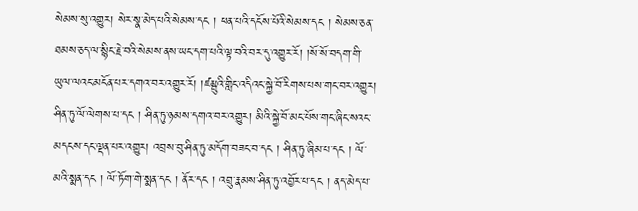སེམས་སུ་འགྱུར། སེར་སྣ་མེད་པའི་སེམས་དང ། ཕན་པའི་དངོས་པོའི་སེམས་དང ། སེམས་ཅན་ཐམས་ཅད་ལ་སྙིང་རྗེ་བའི་སེམས་ནས་ཡང་དག་པའི་ལྟ་བའི་བར་དུ་འགྱུར་རོ། །སོ་སོ་བདག་གི་ཡུལ་ལའང་མངོན་པར་དགའ་བར་འགྱུར་རོ། །ཛམྦུའི་གླིང་འདིའང་སྐྱེ་བོ་རིགས་པས་གང་བར་འགྱུར། ཤིན་ཏུ་ལོ་ལེགས་པ་དང ། ཤིན་ཏུ་ཉམས་དགའ་བར་འགྱུར། མིའི་སྐྱེ་བོ་མང་པོས་གང་ཞིང་སའང་མདངས་དང་ལྡན་པར་འགྱུར། འབྲས་བུ་ཤིན་ཏུ་མདོག་བཟང་བ་དང ། ཤིན་ཏུ་ཞིམ་པ་དང ། ལོ་མའི་སྨན་དང ། ལོ་ཏོག་གེ་སྨན་དང ། ནོར་དང ། འབྲུ་རྣམས་ཤིན་ཏུ་འབྱོར་པ་དང ། ནད་མེད་པ་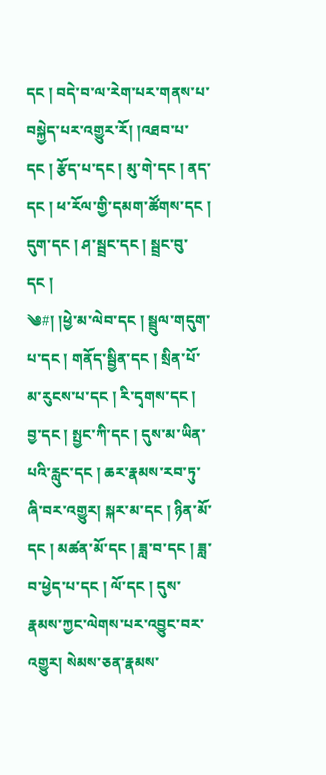དང ། བདེ་བ་ལ་རེག་པར་གནས་པ་བསྐྱེད་པར་འགྱུར་རོ། །འཐབ་པ་དང ། རྩོད་པ་དང ། མུ་གེ་དང ། ནད་དང ། ཕ་རོལ་གྱི་དམག་ཚོགས་དང ། དུག་དང ། ཤ་སྦྲང་དང ། སྦྲང་བུ་དང །
༄#། །ཕྱེ་མ་ལེབ་དང ། སྦྲུལ་གདུག་པ་དང ། གནོད་སྦྱིན་དང ། སྲིན་པོ་མ་རུངས་པ་དང ། རི་དྭགས་དང ། བྱ་དང ། སྤྱང་ཀི་དང ། དུས་མ་ཡིན་པའི་རླུང་དང ། ཆར་རྣམས་རབ་ཏུ་ཞི་བར་འགྱུར། སྐར་མ་དང ། ཉིན་མོ་དང ། མཚན་མོ་དང ། ཟླ་བ་དང ། ཟླ་བ་ཕྱེད་པ་དང ། ལོ་དང ། དུས་རྣམས་ཀྱང་ལེགས་པར་འབྱུང་བར་འགྱུར། སེམས་ཅན་རྣམས་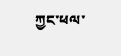ཀྱང་ཕལ་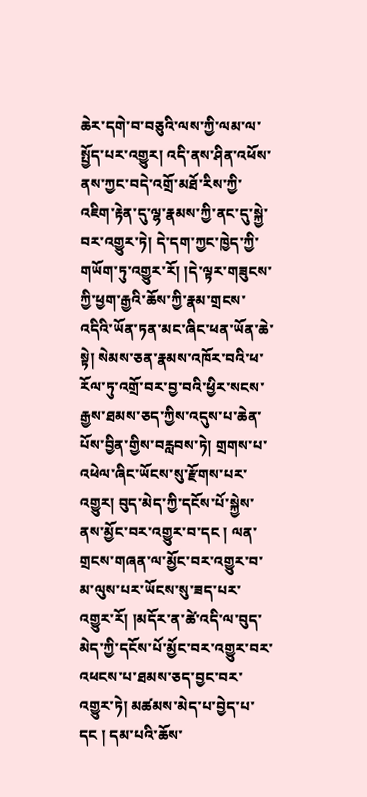ཆེར་དགེ་བ་བཅུའི་ལས་ཀྱི་ལམ་ལ་སྤྱོད་པར་འགྱུར། འདི་ནས་ཤིན་འཕོས་ནས་ཀྱང་བདེ་འགྲོ་མཐོ་རིས་ཀྱི་འཇིག་རྟེན་དུ་ལྷ་རྣམས་ཀྱི་ནང་དུ་སྐྱེ་བར་འགྱུར་ཏེ། དེ་དག་ཀྱང་ཁྱེད་ཀྱི་གཡོག་ཏུ་འགྱུར་རོ། །དེ་ལྟར་གཟུངས་ཀྱི་ཕྱག་རྒྱའི་ཆོས་ཀྱི་རྣམ་གྲངས་འདིའི་ཡོན་ཏན་མང་ཞིང་ཕན་ཡོན་ཆེ་སྟེ། སེམས་ཅན་རྣམས་འཁོར་བའི་ཕ་རོལ་ཏུ་འགྲོ་བར་བྱ་བའི་ཕྱིར་སངས་རྒྱས་ཐམས་ཅད་ཀྱིས་འདུས་པ་ཆེན་པོས་བྱིན་གྱིས་བརླབས་ཏེ། གྲགས་པ་འཕེལ་ཞིང་ཡོངས་སུ་རྫོགས་པར་འགྱུར། བུད་མེད་ཀྱི་དངོས་པོ་སྐྱེས་ནས་མྱོང་བར་འགྱུར་བ་དང ། ལན་གྲངས་གཞན་ལ་མྱོང་བར་འགྱུར་བ་མ་ལུས་པར་ཡོངས་སུ་ཟད་པར་འགྱུར་རོ། །མདོར་ན་ཚེ་འདི་ལ་བུད་མེད་ཀྱི་དངོས་པོ་མྱོང་བར་འགྱུར་བར་འཕངས་པ་ཐམས་ཅད་བྱང་བར་འགྱུར་ཏེ། མཚམས་མེད་པ་བྱེད་པ་དང ། དམ་པའི་ཆོས་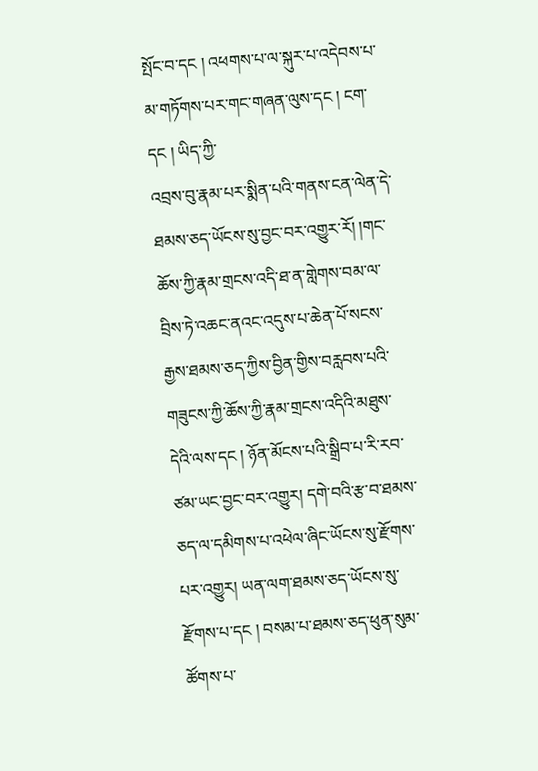སྤོང་བ་དང ། འཕགས་པ་ལ་སྐུར་པ་འདེབས་པ་མ་གཏོགས་པར་གང་གཞན་ལུས་དང ། ངག་དང ། ཡིད་ཀྱི་
འབྲས་བུ་རྣམ་པར་སྨིན་པའི་གནས་ངན་ལེན་དེ་ཐམས་ཅད་ཡོངས་སུ་བྱང་བར་འགྱུར་རོ། །གང་ཆོས་ཀྱི་རྣམ་གྲངས་འདི་ཐ་ན་གླེགས་བམ་ལ་བྲིས་ཏེ་འཆང་ནའང་འདུས་པ་ཆེན་པོ་སངས་རྒྱས་ཐམས་ཅད་ཀྱིས་བྱིན་གྱིས་བརླབས་པའི་གཟུངས་ཀྱི་ཆོས་ཀྱི་རྣམ་གྲངས་འདིའི་མཐུས་དེའི་ལས་དང ། ཉོན་མོངས་པའི་སྒྲིབ་པ་རི་རབ་ཙམ་ཡང་བྱང་བར་འགྱུར། དགེ་བའི་རྩ་བ་ཐམས་ཅད་ལ་དམིགས་པ་འཕེལ་ཞིང་ཡོངས་སུ་རྫོགས་པར་འགྱུར། ཡན་ལག་ཐམས་ཅད་ཡོངས་སུ་རྫོགས་པ་དང ། བསམ་པ་ཐམས་ཅད་ཕུན་སུམ་ཚོགས་པ་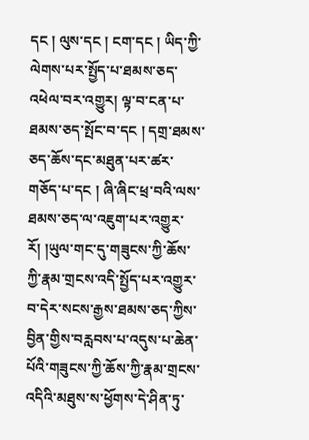དང ། ལུས་དང ། ངག་དང ། ཡིད་ཀྱི་ལེགས་པར་སྤྱོད་པ་ཐམས་ཅད་འཕེལ་བར་འགྱུར། ལྟ་བ་ངན་པ་ཐམས་ཅད་སྤོང་བ་དང ། དགྲ་ཐམས་ཅད་ཆོས་དང་མཐུན་པར་ཚར་གཅོད་པ་དང ། ཞི་ཞིང་ཕྲ་བའི་ལས་ཐམས་ཅད་ལ་འཇུག་པར་འགྱུར་རོ། །ཡུལ་གང་དུ་གཟུངས་ཀྱི་ཆོས་ཀྱི་རྣམ་གྲངས་འདི་སྤྱོད་པར་འགྱུར་བ་དེར་སངས་རྒྱས་ཐམས་ཅད་ཀྱིས་བྱིན་གྱིས་བརླབས་པ་འདུས་པ་ཆེན་པོའི་གཟུངས་ཀྱི་ཆོས་ཀྱི་རྣམ་གྲངས་འདིའི་མཐུས་ས་ཕྱོགས་དེ་ཤིན་ཏུ་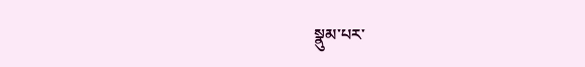སྣུམ་པར་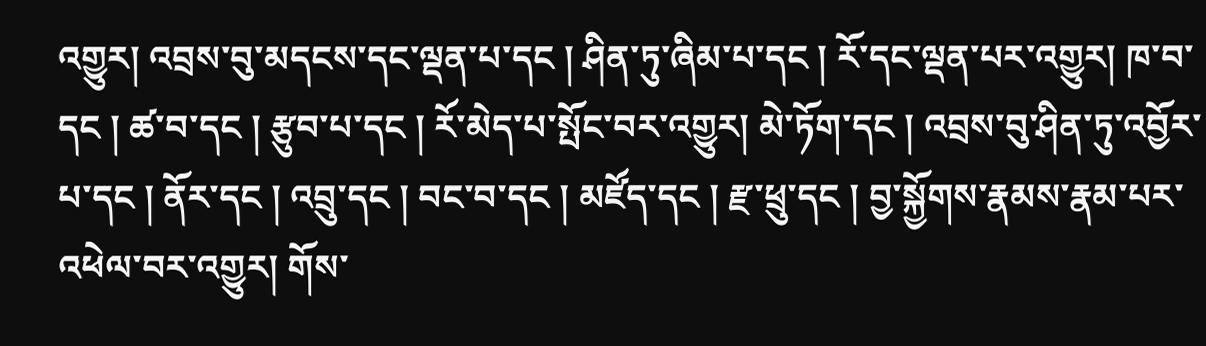འགྱུར། འབྲས་བུ་མདངས་དང་ལྡན་པ་དང ། ཤིན་ཏུ་ཞིམ་པ་དང ། རོ་དང་ལྡན་པར་འགྱུར། ཁ་བ་དང ། ཚ་བ་དང ། རྩུབ་པ་དང ། རོ་མེད་པ་སྤོང་བར་འགྱུར། མེ་ཏོག་དང ། འབྲས་བུ་ཤིན་ཏུ་འབྱོར་པ་དང ། ནོར་དང ། འབྲུ་དང ། བང་བ་དང ། མཛོད་དང ། རྫ་ཕྲུ་དང ། བྱ་སྐྱོགས་རྣམས་རྣམ་པར་འཕེལ་བར་འགྱུར། གོས་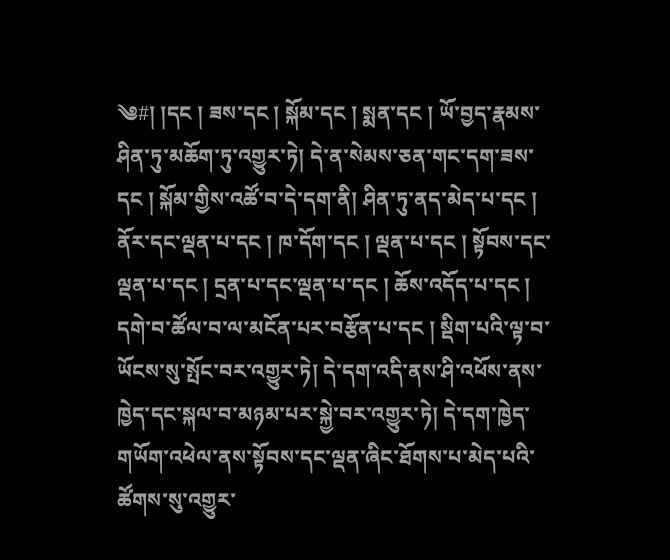༄#། །དང ། ཟས་དང ། སྐོམ་དང ། སྨན་དང ། ཡོ་བྱད་རྣམས་ཤིན་ཏུ་མཆོག་ཏུ་འགྱུར་ཏེ། དེ་ན་སེམས་ཅན་གང་དག་ཟས་དང ། སྐོམ་གྱིས་འཚོ་བ་དེ་དག་ནི། ཤིན་ཏུ་ནད་མེད་པ་དང ། ནོར་དང་ལྡན་པ་དང ། ཁ་དོག་དང ། ལྡན་པ་དང ། སྟོབས་དང་ལྡན་པ་དང ། དྲན་པ་དང་ལྡན་པ་དང ། ཆོས་འདོད་པ་དང ། དགེ་བ་ཚོལ་བ་ལ་མངོན་པར་བརྩོན་པ་དང ། སྡིག་པའི་ལྟ་བ་ཡོངས་སུ་སྤོང་བར་འགྱུར་ཏེ། དེ་དག་འདི་ནས་ཤི་འཕོས་ནས་ཁྱེད་དང་སྐལ་བ་མཉམ་པར་སྐྱེ་བར་འགྱུར་ཏེ། དེ་དག་ཁྱེད་གཡོག་འཕེལ་ནས་སྟོབས་དང་ལྡན་ཞིང་ཐོགས་པ་མེད་པའི་ཚོགས་སུ་འགྱུར་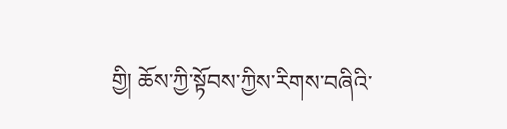གྱི། ཆོས་ཀྱི་སྟོབས་ཀྱིས་རིགས་བཞིའི་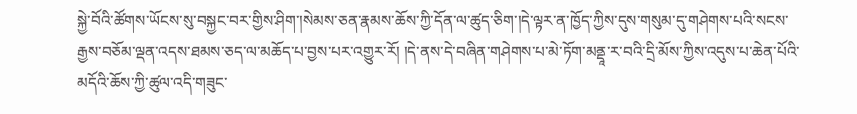སྐྱེ་བོའི་ཚོགས་ཡོངས་སུ་བསྐྱང་བར་གྱིས་ཤིག་།སེམས་ཅན་རྣམས་ཆོས་ཀྱི་དོན་ལ་ཚུད་ཅིག་།དེ་ལྟར་ན་ཁྱོད་ཀྱིས་དུས་གསུམ་དུ་གཤེགས་པའི་སངས་རྒྱས་བཅོམ་ལྡན་འདས་ཐམས་ཅད་ལ་མཆོད་པ་བྱས་པར་འགྱུར་རོ། །དེ་ནས་དེ་བཞིན་གཤེགས་པ་མེ་ཏོག་མནྡཱ་ར་བའི་དྲི་མོས་ཀྱིས་འདུས་པ་ཆེན་པོའི་མདོའི་ཆོས་ཀྱི་ཚུལ་འདི་གཟུང་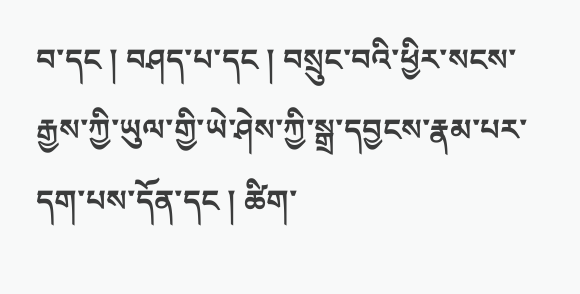བ་དང ། བཤད་པ་དང ། བསྲུང་བའི་ཕྱིར་སངས་རྒྱས་ཀྱི་ཡུལ་གྱི་ཡེ་ཤེས་ཀྱི་སྒྲ་དབྱངས་རྣམ་པར་དག་པས་དོན་དང ། ཚིག་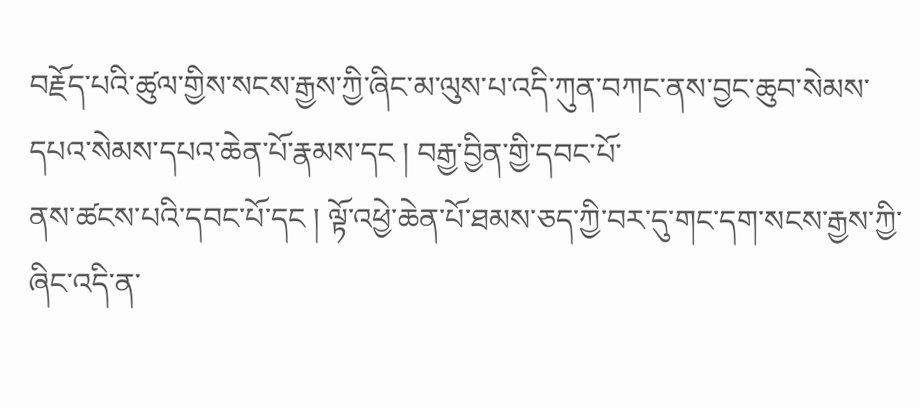བརྗོད་པའི་ཚུལ་གྱིས་སངས་རྒྱས་ཀྱི་ཞིང་མ་ལུས་པ་འདི་ཀུན་བཀང་ནས་བྱང་ཆུབ་སེམས་དཔའ་སེམས་དཔའ་ཆེན་པོ་རྣམས་དང ། བརྒྱ་བྱིན་གྱི་དབང་པོ་
ནས་ཚངས་པའི་དབང་པོ་དང ། ལྟོ་འཕྱེ་ཆེན་པོ་ཐམས་ཅད་ཀྱི་བར་དུ་གང་དག་སངས་རྒྱས་ཀྱི་ཞིང་འདི་ན་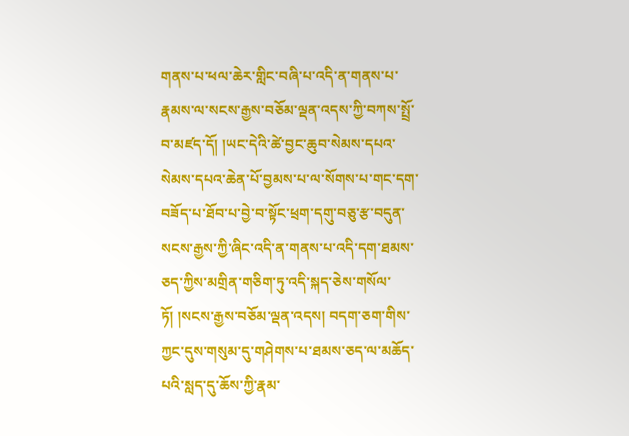གནས་པ་ཕལ་ཆེར་གླིང་བཞི་པ་འདི་ན་གནས་པ་རྣམས་ལ་སངས་རྒྱས་བཅོམ་ལྡན་འདས་ཀྱི་བཀས་སྤྲོ་བ་མཛད་དོ། །ཡང་དེའི་ཚེ་བྱང་ཆུབ་སེམས་དཔའ་སེམས་དཔའ་ཆེན་པོ་བྱམས་པ་ལ་སོགས་པ་གང་དག་བཟོད་པ་ཐོབ་པ་བྱེ་བ་སྟོང་ཕྲག་དགུ་བཅུ་རྩ་བདུན་སངས་རྒྱས་ཀྱི་ཞིང་འདི་ན་གནས་པ་འདི་དག་ཐམས་ཅད་ཀྱིས་མགྲིན་གཅིག་ཏུ་འདི་སྐད་ཅེས་གསོལ་ཏོ། །སངས་རྒྱས་བཅོམ་ལྡན་འདས། བདག་ཅག་གིས་ཀྱང་དུས་གསུམ་དུ་གཤེགས་པ་ཐམས་ཅད་ལ་མཆོད་པའི་སླད་དུ་ཆོས་ཀྱི་རྣམ་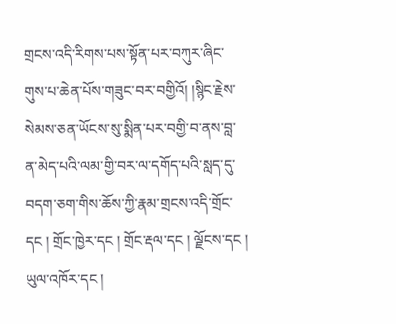གྲངས་འདི་རིགས་པས་སྟོན་པར་བཀུར་ཞིང་གུས་པ་ཆེན་པོས་གཟུང་བར་བགྱིའོ། །སྙིང་རྗེས་སེམས་ཅན་ཡོངས་སུ་སྨིན་པར་བགྱི་བ་ནས་བླ་ན་མེད་པའི་ལམ་གྱི་བར་ལ་དགོད་པའི་སླད་དུ་བདག་ཅག་གིས་ཆོས་ཀྱི་རྣམ་གྲངས་འདི་གྲོང་དང ། གྲོང་ཁྱེར་དང ། གྲོང་རྡལ་དང ། ལྗོངས་དང ། ཡུལ་འཁོར་དང །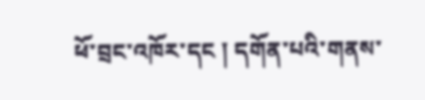ཕོ་བྲང་འཁོར་དང ། དགོན་པའི་གནས་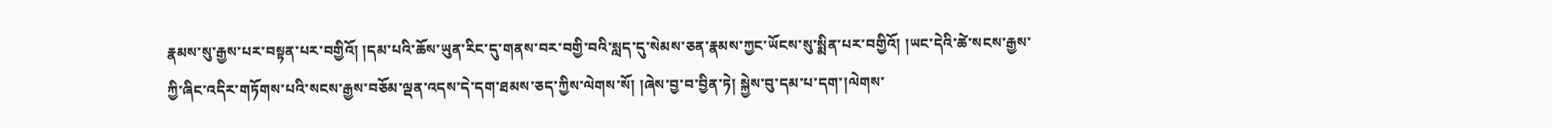རྣམས་སུ་རྒྱས་པར་བསྟན་པར་བགྱིའོ། །དམ་པའི་ཆོས་ཡུན་རིང་དུ་གནས་བར་བགྱི་བའི་སླད་དུ་སེམས་ཅན་རྣམས་ཀྱང་ཡོངས་སུ་སྨིན་པར་བགྱིའོ། །ཡང་དེའི་ཚེ་སངས་རྒྱས་ཀྱི་ཞིང་འདིར་གཏོགས་པའི་སངས་རྒྱས་བཅོམ་ལྡན་འདས་དེ་དག་ཐམས་ཅད་ཀྱིས་ལེགས་སོ། །ཞེས་བྱ་བ་བྱིན་ཏེ། སྐྱེས་བུ་དམ་པ་དག་།ལེགས་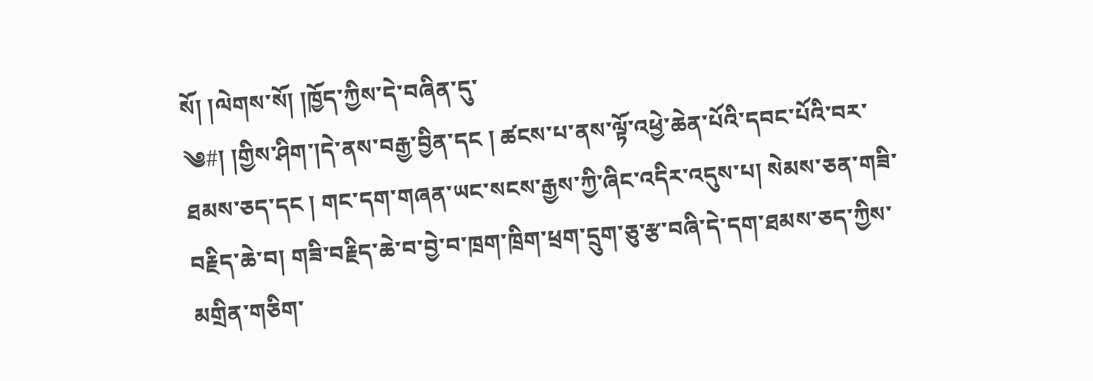སོ། །ལེགས་སོ། །ཁྱོད་ཀྱིས་དེ་བཞིན་དུ་
༄#། །གྱིས་ཤིག་།དེ་ནས་བརྒྱ་བྱིན་དང ། ཚངས་པ་ནས་ལྟོ་འཕྱེ་ཆེན་པོའི་དབང་པོའི་བར་ཐམས་ཅད་དང ། གང་དག་གཞན་ཡང་སངས་རྒྱས་ཀྱི་ཞིང་འདིར་འདུས་པ། སེམས་ཅན་གཟི་བརྗིད་ཆེ་བ། གཟི་བརྗིད་ཆེ་བ་བྱེ་བ་ཁྲག་ཁྲིག་ཕྲག་དྲུག་ཅུ་རྩ་བཞི་དེ་དག་ཐམས་ཅད་ཀྱིས་མགྲིན་གཅིག་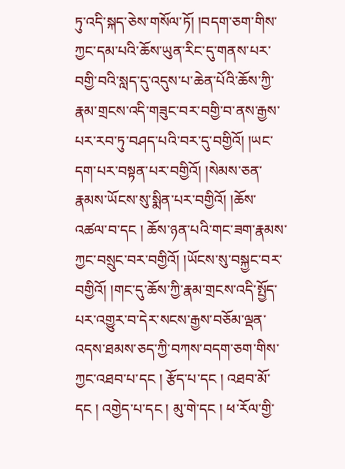ཏུ་འདི་སྐད་ཅེས་གསོལ་ཏོ། །བདག་ཅག་གིས་ཀྱང་དམ་པའི་ཆོས་ཡུན་རིང་དུ་གནས་པར་བགྱི་བའི་སླད་དུ་འདུས་པ་ཆེན་པོའི་ཆོས་ཀྱི་རྣམ་གྲངས་འདི་གཟུང་བར་བགྱི་བ་ནས་རྒྱས་པར་རབ་ཏུ་བཤད་པའི་བར་དུ་བགྱིའོ། །ཡང་དག་པར་བསྟན་པར་བགྱིའོ། །སེམས་ཅན་རྣམས་ཡོངས་སུ་སྨིན་པར་བགྱིའོ། །ཆོས་འཚལ་བ་དང ། ཆོས་ཉན་པའི་གང་ཟག་རྣམས་ཀྱང་བསྲུང་བར་བགྱིའོ། །ཡོངས་སུ་བསྐྱང་བར་བགྱིའོ། །གང་དུ་ཆོས་ཀྱི་རྣམ་གྲངས་འདི་སྤྱོད་པར་འགྱུར་བ་དེར་སངས་རྒྱས་བཅོམ་ལྡན་འདས་ཐམས་ཅད་ཀྱི་བཀས་བདག་ཅག་གིས་ཀྱང་འཐབ་པ་དང ། རྩོད་པ་དང ། འཐབ་མོ་དང ། འགྱེད་པ་དང ། མུ་གེ་དང ། ཕ་རོལ་གྱི་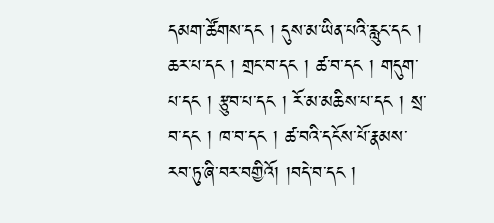དམག་ཚོགས་དང ། དུས་མ་ཡིན་པའི་རླུང་དང ། ཆར་པ་དང ། གྲང་བ་དང ། ཚ་བ་དང ། གདུག་པ་དང ། རྩུབ་པ་དང ། རོ་མ་མཆིས་པ་དང ། སྲ་བ་དང ། ཁ་བ་དང ། ཚ་བའི་དངོས་པོ་རྣམས་རབ་ཏུ་ཞི་བར་བགྱིའོ། །བདེ་བ་དང །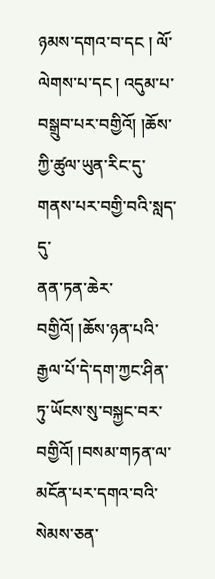ཉམས་དགའ་བ་དང ། ལོ་ལེགས་པ་དང ། འདུམ་པ་བསྒྲུབ་པར་བགྱིའོ། །ཆོས་ཀྱི་ཚུལ་ཡུན་རིང་དུ་གནས་པར་བགྱི་བའི་སླད་དུ་
ནན་ཏན་ཆེར་བགྱིའོ། །ཆོས་ཉན་པའི་རྒྱལ་པོ་དེ་དག་ཀྱང་ཤིན་ཏུ་ཡོངས་སུ་བསྐྱང་བར་བགྱིའོ། །བསམ་གཏན་ལ་མངོན་པར་དགའ་བའི་སེམས་ཅན་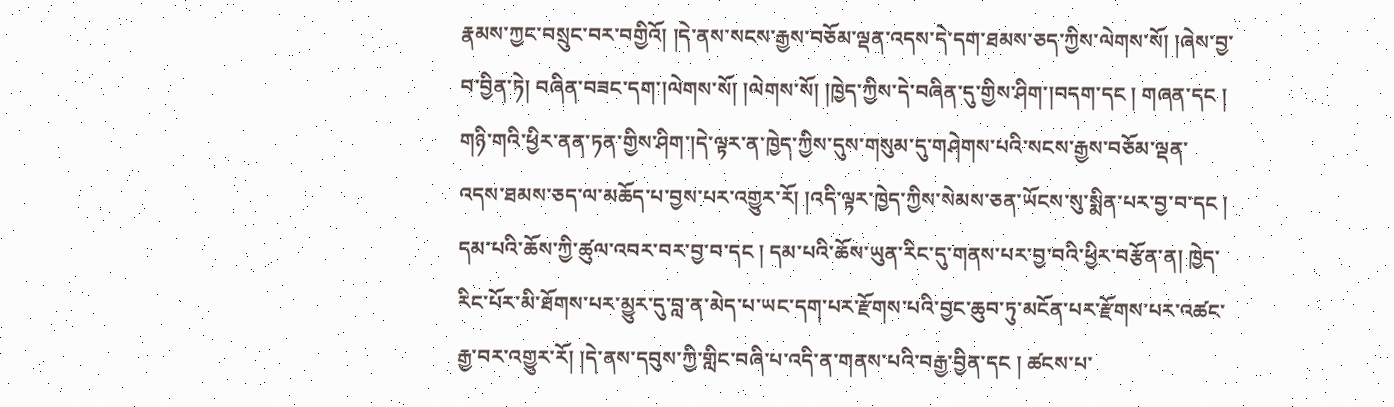རྣམས་ཀྱང་བསྲུང་བར་བགྱིའོ། །དེ་ནས་སངས་རྒྱས་བཅོམ་ལྡན་འདས་དེ་དག་ཐམས་ཅད་ཀྱིས་ལེགས་སོ། །ཞེས་བྱ་བ་བྱིན་ཏེ། བཞིན་བཟང་དག་།ལེགས་སོ། །ལེགས་སོ། །ཁྱེད་ཀྱིས་དེ་བཞིན་དུ་གྱིས་ཤིག་།བདག་དང ། གཞན་དང ། གཉི་གའི་ཕྱིར་ནན་ཏན་གྱིས་ཤིག་།དེ་ལྟར་ན་ཁྱེད་ཀྱིས་དུས་གསུམ་དུ་གཤེགས་པའི་སངས་རྒྱས་བཅོམ་ལྡན་འདས་ཐམས་ཅད་ལ་མཆོད་པ་བྱས་པར་འགྱུར་རོ། །འདི་ལྟར་ཁྱེད་ཀྱིས་སེམས་ཅན་ཡོངས་སུ་སྨིན་པར་བྱ་བ་དང ། དམ་པའི་ཆོས་ཀྱི་ཚུལ་འབར་བར་བྱ་བ་དང ། དམ་པའི་ཆོས་ཡུན་རིང་དུ་གནས་པར་བྱ་བའི་ཕྱིར་བརྩོན་ན། ཁྱེད་རིང་པོར་མི་ཐོགས་པར་མྱུར་དུ་བླ་ན་མེད་པ་ཡང་དག་པར་རྫོགས་པའི་བྱང་ཆུབ་ཏུ་མངོན་པར་རྫོགས་པར་འཚང་རྒྱ་བར་འགྱུར་རོ། །དེ་ནས་དབུས་ཀྱི་གླིང་བཞི་པ་འདི་ན་གནས་པའི་བརྒྱ་བྱིན་དང ། ཚངས་པ་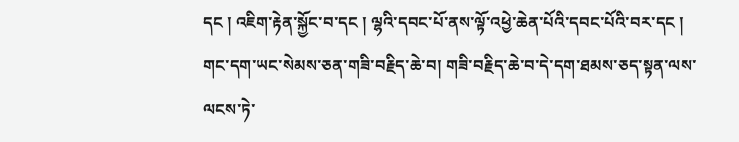དང ། འཇིག་རྟེན་སྐྱོང་བ་དང ། ལྷའི་དབང་པོ་ནས་ལྟོ་འཕྱེ་ཆེན་པོའི་དབང་པོའི་བར་དང ། གང་དག་ཡང་སེམས་ཅན་གཟི་བརྗིད་ཆེ་བ། གཟི་བརྗིད་ཆེ་བ་དེ་དག་ཐམས་ཅད་སྟན་ལས་ལངས་ཏེ་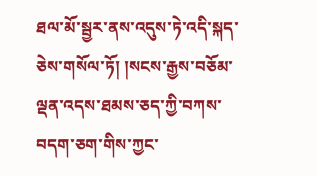ཐལ་མོ་སྦྱར་ནས་འདུས་ཏེ་འདི་སྐད་ཅེས་གསོལ་ཏོ། །སངས་རྒྱས་བཅོམ་ལྡན་འདས་ཐམས་ཅད་ཀྱི་བཀས་བདག་ཅག་གིས་ཀྱང་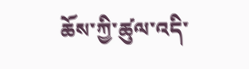ཆོས་ཀྱི་ཚུལ་འདི་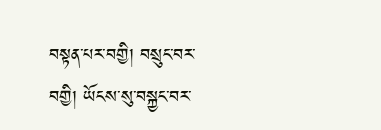བསྟན་པར་བགྱི། བསྲུང་བར་བགྱི། ཡོངས་སུ་བསྐྱང་བར་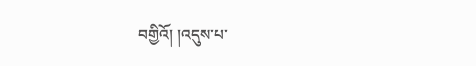བགྱིའོ། །འདུས་པ་